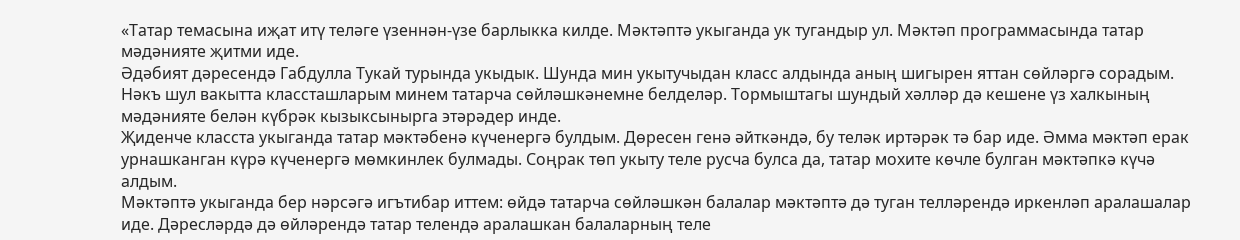«Татар темасына иҗат итү теләге үзеннән-үзе барлыкка килде. Мәктәптә укыганда ук тугандыр ул. Мәктәп программасында татар мәдәнияте җитми иде.
Әдәбият дәресендә Габдулла Тукай турында укыдык. Шунда мин укытучыдан класс алдында аның шигырен яттан сөйләргә сорадым. Нәкъ шул вакытта классташларым минем татарча сөйләшкәнемне белделәр. Тормыштагы шундый хәлләр дә кешене үз халкының мәдәнияте белән күбрәк кызыксынырга этәрәдер инде.
Җиденче класста укыганда татар мәктәбенә күченергә булдым. Дөресен генә әйткәндә, бу теләк иртәрәк тә бар иде. Әмма мәктәп ерак урнашканган күрә күченергә мөмкинлек булмады. Соңрак төп укыту теле русча булса да, татар мохите көчле булган мәктәпкә күчә алдым.
Мәктәптә укыганда бер нәрсәгә игътибар иттем: өйдә татарча сөйләшкән балалар мәктәптә дә туган телләрендә иркенләп аралашалар иде. Дәресләрдә дә өйләрендә татар телендә аралашкан балаларның теле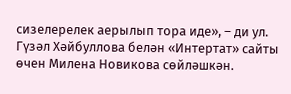сизелерелек аерылып тора иде», – ди ул.
Гүзәл Хәйбуллова белән «Интертат» сайты өчен Милена Новикова сөйләшкән.